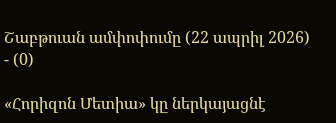Շաբթուան ամփոփումը (22 ապրիլ 2026)
- (0)

«Հորիզոն Մետիա» կը ներկայացնէ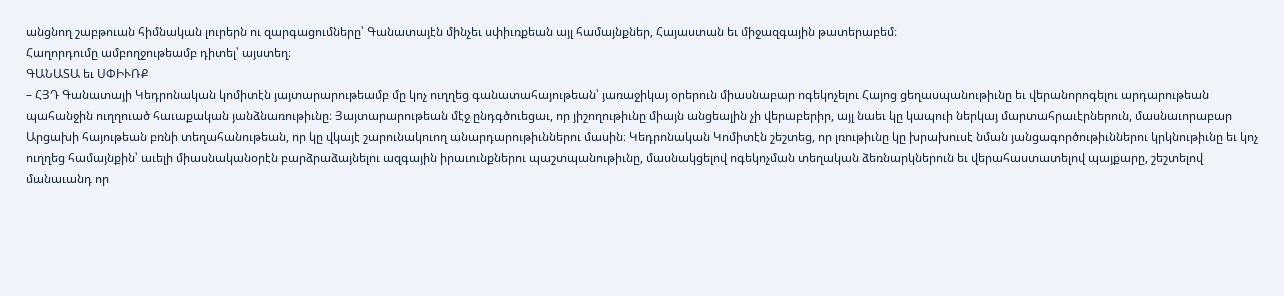անցնող շաբթուան հիմնական լուրերն ու զարգացումները՝ Գանատայէն մինչեւ սփիւռքեան այլ համայնքներ, Հայաստան եւ միջազգային թատերաբեմ։
Հաղորդումը ամբողջութեամբ դիտել՝ այստեղ։
ԳԱՆԱՏԱ եւ ՍՓԻՒՌՔ
– ՀՅԴ Գանատայի Կեդրոնական կոմիտէն յայտարարութեամբ մը կոչ ուղղեց գանատահայութեան՝ յառաջիկայ օրերուն միասնաբար ոգեկոչելու Հայոց ցեղասպանութիւնը եւ վերանորոգելու արդարութեան պահանջին ուղղուած հաւաքական յանձնառութիւնը։ Յայտարարութեան մէջ ընդգծուեցաւ, որ յիշողութիւնը միայն անցեալին չի վերաբերիր, այլ նաեւ կը կապուի ներկայ մարտահրաւէրներուն, մասնաւորաբար Արցախի հայութեան բռնի տեղահանութեան, որ կը վկայէ շարունակուող անարդարութիւններու մասին։ Կեդրոնական Կոմիտէն շեշտեց, որ լռութիւնը կը խրախուսէ նման յանցագործութիւններու կրկնութիւնը եւ կոչ ուղղեց համայնքին՝ աւելի միասնականօրէն բարձրաձայնելու ազգային իրաւունքներու պաշտպանութիւնը, մասնակցելով ոգեկոչման տեղական ձեռնարկներուն եւ վերահաստատելով պայքարը, շեշտելով մանաւանդ որ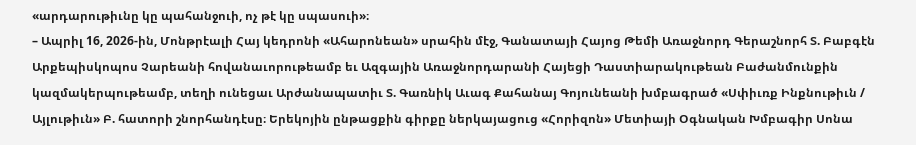«արդարութիւնը կը պահանջուի, ոչ թէ կը սպասուի»։
– Ապրիլ 16, 2026-ին, Մոնթրէալի Հայ կեդրոնի «Ահարոնեան» սրահին մէջ, Գանատայի Հայոց Թեմի Առաջնորդ Գերաշնորհ Տ. Բաբգէն Արքեպիսկոպոս Չարեանի հովանաւորութեամբ եւ Ազգային Առաջնորդարանի Հայեցի Դաստիարակութեան Բաժանմունքին կազմակերպութեամբ, տեղի ունեցաւ Արժանապատիւ Տ. Գառնիկ Աւագ Քահանայ Գոյունեանի խմբագրած «Սփիւռք Ինքնութիւն / Այլութիւն» Բ. հատորի շնորհանդէսը։ Երեկոյին ընթացքին գիրքը ներկայացուց «Հորիզոն» Մետիայի Օգնական Խմբագիր Սոնա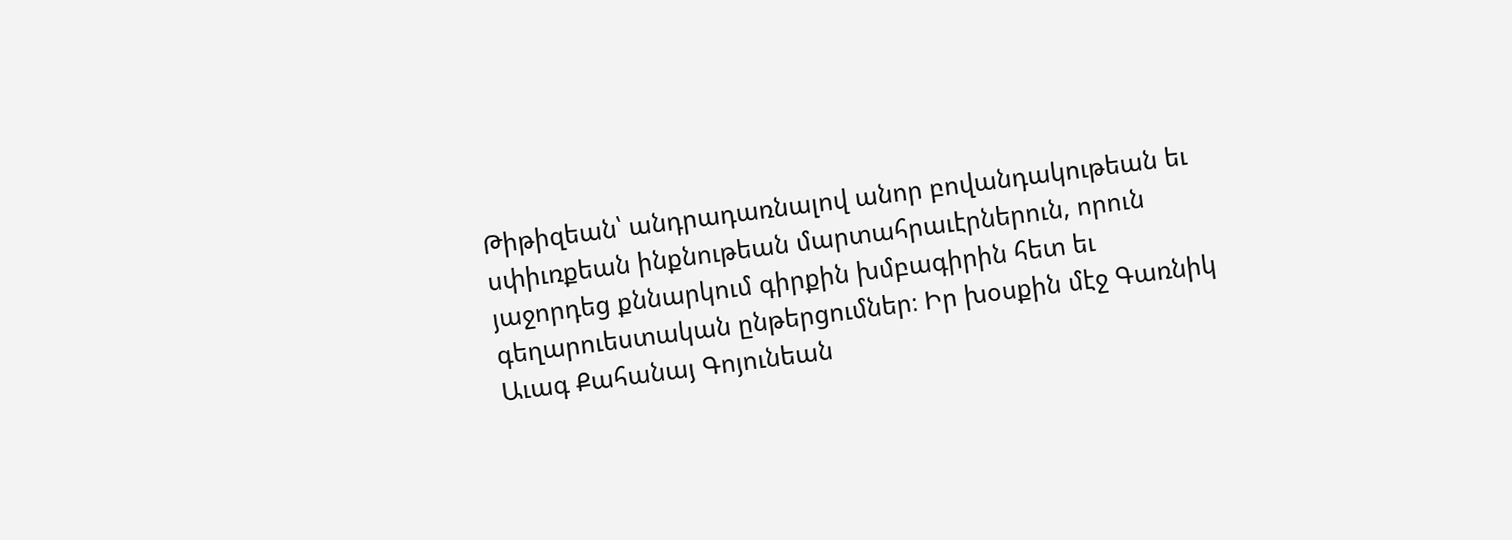Թիթիզեան՝ անդրադառնալով անոր բովանդակութեան եւ սփիւռքեան ինքնութեան մարտահրաւէրներուն, որուն յաջորդեց քննարկում գիրքին խմբագիրին հետ եւ գեղարուեստական ընթերցումներ։ Իր խօսքին մէջ Գառնիկ Աւագ Քահանայ Գոյունեան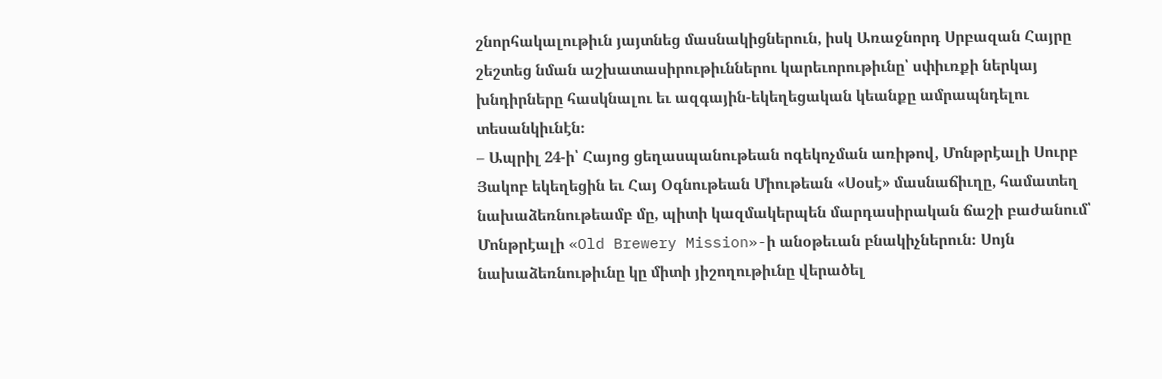շնորհակալութիւն յայտնեց մասնակիցներուն, իսկ Առաջնորդ Սրբազան Հայրը շեշտեց նման աշխատասիրութիւններու կարեւորութիւնը՝ սփիւռքի ներկայ խնդիրները հասկնալու եւ ազգային-եկեղեցական կեանքը ամրապնդելու տեսանկիւնէն։
– Ապրիլ 24-ի՝ Հայոց ցեղասպանութեան ոգեկոչման առիթով, Մոնթրէալի Սուրբ Յակոբ եկեղեցին եւ Հայ Օգնութեան Միութեան «Սօսէ» մասնաճիւղը, համատեղ նախաձեռնութեամբ մը, պիտի կազմակերպեն մարդասիրական ճաշի բաժանում՝ Մոնթրէալի «Old Brewery Mission»-ի անօթեւան բնակիչներուն։ Սոյն նախաձեռնութիւնը կը միտի յիշողութիւնը վերածել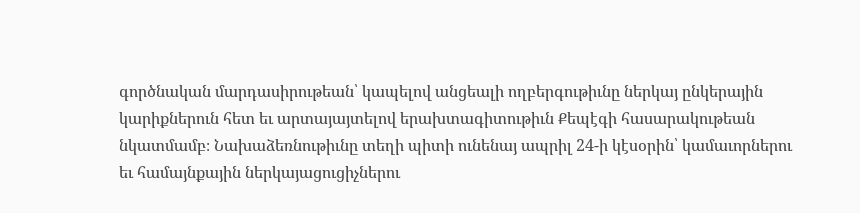գործնական մարդասիրութեան՝ կապելով անցեալի ողբերգութիւնը ներկայ ընկերային կարիքներուն հետ եւ արտայայտելով երախտագիտութիւն Քեպէգի հասարակութեան նկատմամբ։ Նախաձեռնութիւնը տեղի պիտի ունենայ ապրիլ 24-ի կէսօրին՝ կամաւորներու եւ համայնքային ներկայացուցիչներու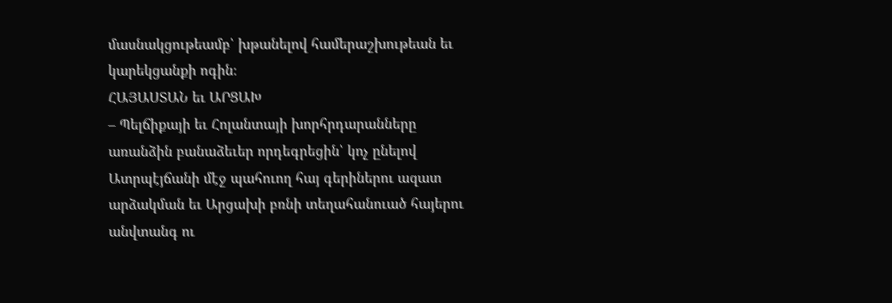մասնակցութեամբ՝ խթանելով համերաշխութեան եւ կարեկցանքի ոգին։
ՀԱՅԱՍՏԱՆ եւ ԱՐՑԱԽ
– Պելճիքայի եւ Հոլանտայի խորհրդարանները առանձին բանաձեւեր որդեգրեցին՝ կոչ ընելով Ատրպէյճանի մէջ պահուող հայ գերիներու ազատ արձակման եւ Արցախի բռնի տեղահանուած հայերու անվտանգ ու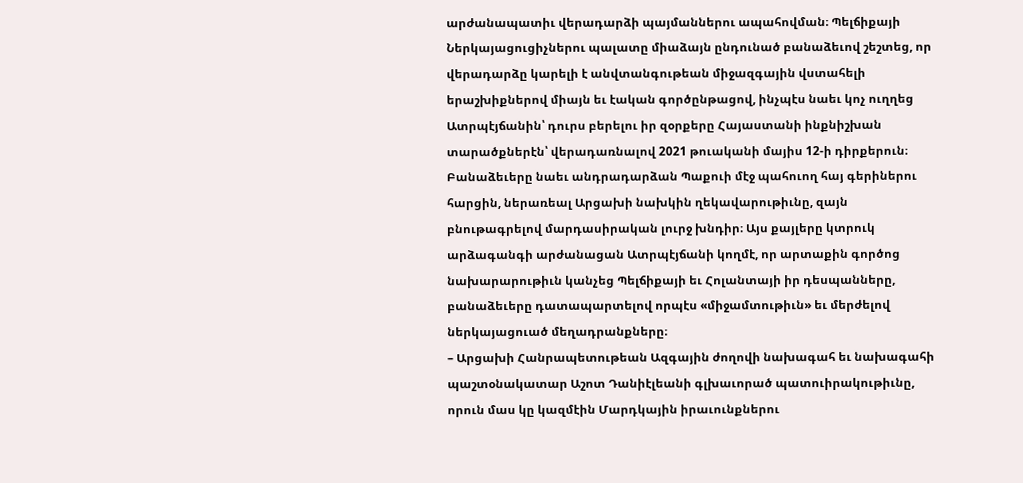արժանապատիւ վերադարձի պայմաններու ապահովման։ Պելճիքայի Ներկայացուցիչներու պալատը միաձայն ընդունած բանաձեւով շեշտեց, որ վերադարձը կարելի է անվտանգութեան միջազգային վստահելի երաշխիքներով միայն եւ էական գործընթացով, ինչպէս նաեւ կոչ ուղղեց Ատրպէյճանին՝ դուրս բերելու իր զօրքերը Հայաստանի ինքնիշխան տարածքներէն՝ վերադառնալով 2021 թուականի մայիս 12-ի դիրքերուն։ Բանաձեւերը նաեւ անդրադարձան Պաքուի մէջ պահուող հայ գերիներու հարցին, ներառեալ Արցախի նախկին ղեկավարութիւնը, զայն բնութագրելով մարդասիրական լուրջ խնդիր։ Այս քայլերը կտրուկ արձագանգի արժանացան Ատրպէյճանի կողմէ, որ արտաքին գործոց նախարարութիւն կանչեց Պելճիքայի եւ Հոլանտայի իր դեսպանները, բանաձեւերը դատապարտելով որպէս «միջամտութիւն» եւ մերժելով ներկայացուած մեղադրանքները։
– Արցախի Հանրապետութեան Ազգային ժողովի նախագահ եւ նախագահի պաշտօնակատար Աշոտ Դանիէլեանի գլխաւորած պատուիրակութիւնը, որուն մաս կը կազմէին Մարդկային իրաւունքներու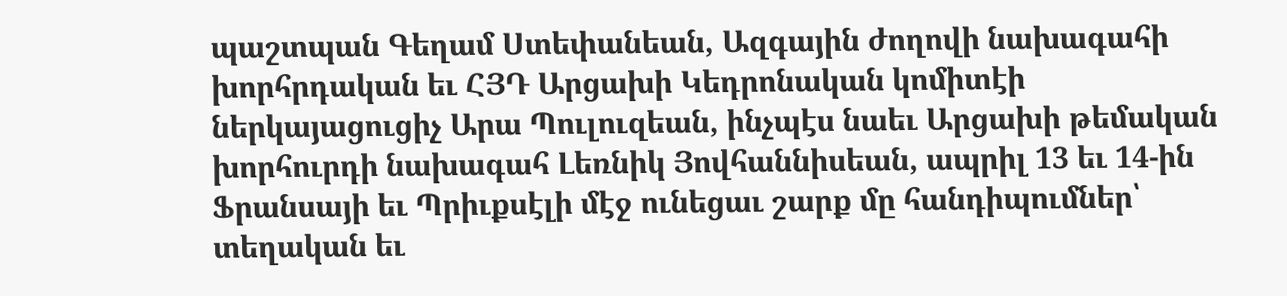պաշտպան Գեղամ Ստեփանեան, Ազգային ժողովի նախագահի խորհրդական եւ ՀՅԴ Արցախի Կեդրոնական կոմիտէի ներկայացուցիչ Արա Պուլուզեան, ինչպէս նաեւ Արցախի թեմական խորհուրդի նախագահ Լեռնիկ Յովհաննիսեան, ապրիլ 13 եւ 14-ին Ֆրանսայի եւ Պրիւքսէլի մէջ ունեցաւ շարք մը հանդիպումներ՝ տեղական եւ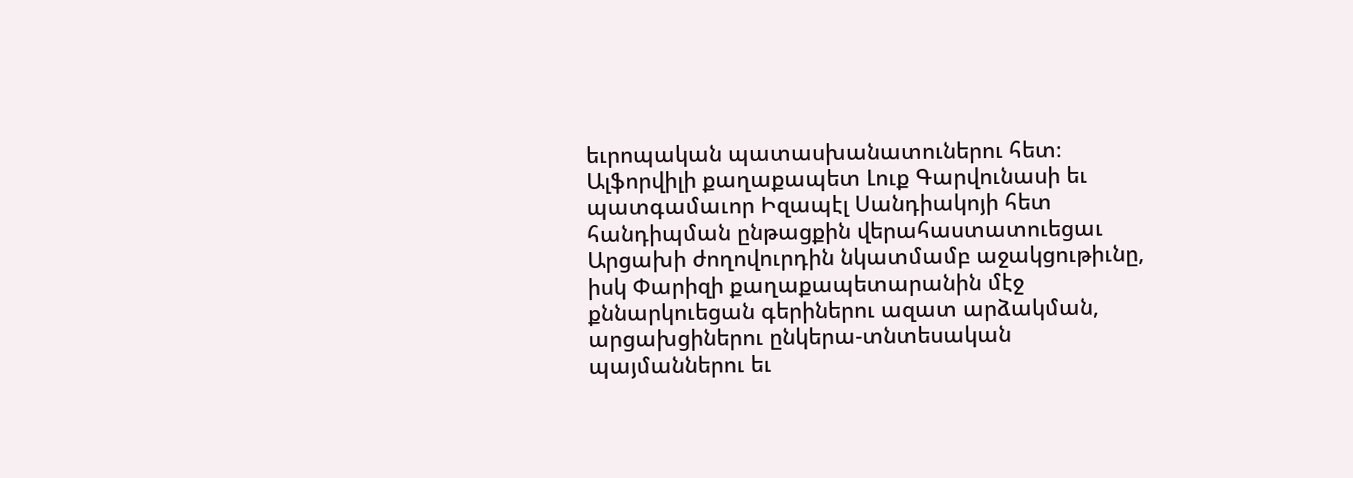եւրոպական պատասխանատուներու հետ։ Ալֆորվիլի քաղաքապետ Լուք Գարվունասի եւ պատգամաւոր Իզապէլ Սանդիակոյի հետ հանդիպման ընթացքին վերահաստատուեցաւ Արցախի ժողովուրդին նկատմամբ աջակցութիւնը, իսկ Փարիզի քաղաքապետարանին մէջ քննարկուեցան գերիներու ազատ արձակման, արցախցիներու ընկերա-տնտեսական պայմաններու եւ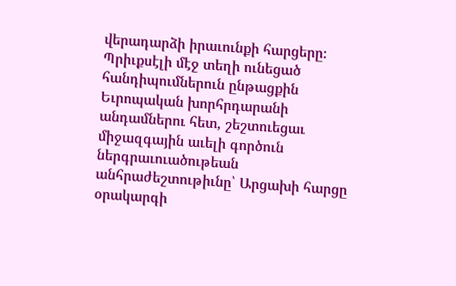վերադարձի իրաւունքի հարցերը։ Պրիւքսէլի մէջ տեղի ունեցած հանդիպումներուն ընթացքին Եւրոպական խորհրդարանի անդամներու հետ, շեշտուեցաւ միջազգային աւելի գործուն ներգրաւուածութեան անհրաժեշտութիւնը՝ Արցախի հարցը օրակարգի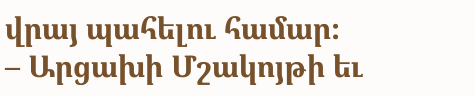վրայ պահելու համար։
– Արցախի Մշակոյթի եւ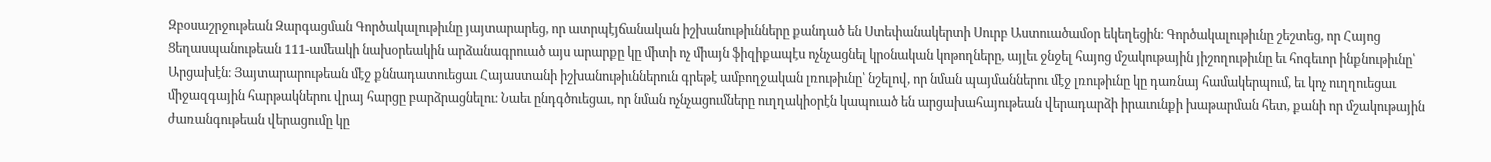Զբօսաշրջութեան Զարգացման Գործակալութիւնը յայտարարեց, որ ատրպէյճանական իշխանութիւնները քանդած են Ստեփանակերտի Սուրբ Աստուածամօր եկեղեցին։ Գործակալութիւնը շեշտեց, որ Հայոց Ցեղասպանութեան 111-ամեակի նախօրեակին արձանագրուած այս արարքը կը միտի ոչ միայն ֆիզիքապէս ոչնչացնել կրօնական կոթողները, այլեւ ջնջել հայոց մշակութային յիշողութիւնը եւ հոգեւոր ինքնութիւնը՝ Արցախէն։ Յայտարարութեան մէջ քննադատուեցաւ Հայաստանի իշխանութիւններուն գրեթէ ամբողջական լռութիւնը՝ նշելով, որ նման պայմաններու մէջ լռութիւնը կը դառնայ համակերպում, եւ կոչ ուղղուեցաւ միջազգային հարթակներու վրայ հարցը բարձրացնելու։ Նաեւ ընդգծուեցաւ, որ նման ոչնչացումները ուղղակիօրէն կապուած են արցախահայութեան վերադարձի իրաւունքի խաթարման հետ, քանի որ մշակութային ժառանգութեան վերացումը կը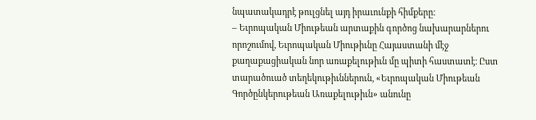նպատակադրէ թուլցնել այդ իրաւունքի հիմքերը։
– Եւրոպական Միութեան արտաքին գործոց նախարարներու որոշումով, Եւրոպական Միութիւնը Հայաստանի մէջ քաղաքացիական նոր առաքելութիւն մը պիտի հաստատէ։ Ըստ տարածուած տեղեկութիւններուն, «Եւրոպական Միութեան Գործընկերութեան Առաքելութիւն» անունը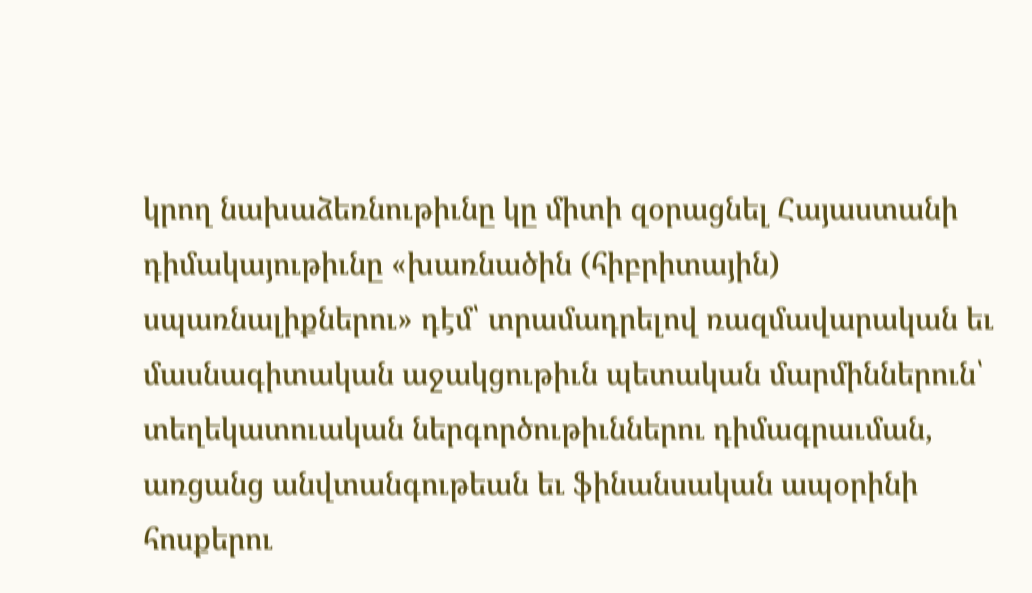կրող նախաձեռնութիւնը կը միտի զօրացնել Հայաստանի դիմակայութիւնը «խառնածին (հիբրիտային) սպառնալիքներու» դէմ՝ տրամադրելով ռազմավարական եւ մասնագիտական աջակցութիւն պետական մարմիններուն՝ տեղեկատուական ներգործութիւններու դիմագրաւման, առցանց անվտանգութեան եւ ֆինանսական ապօրինի հոսքերու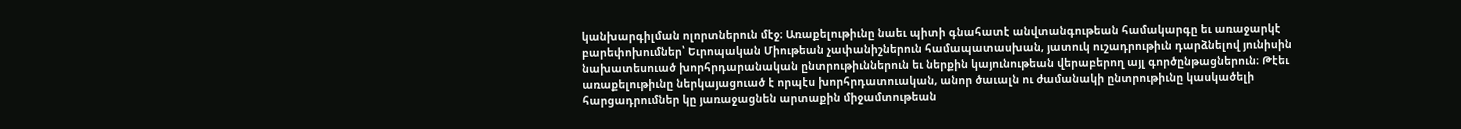կանխարգիլման ոլորտներուն մէջ։ Առաքելութիւնը նաեւ պիտի գնահատէ անվտանգութեան համակարգը եւ առաջարկէ բարեփոխումներ՝ Եւրոպական Միութեան չափանիշներուն համապատասխան, յատուկ ուշադրութիւն դարձնելով յունիսին նախատեսուած խորհրդարանական ընտրութիւններուն եւ ներքին կայունութեան վերաբերող այլ գործընթացներուն։ Թէեւ առաքելութիւնը ներկայացուած է որպէս խորհրդատուական, անոր ծաւալն ու ժամանակի ընտրութիւնը կասկածելի հարցադրումներ կը յառաջացնեն արտաքին միջամտութեան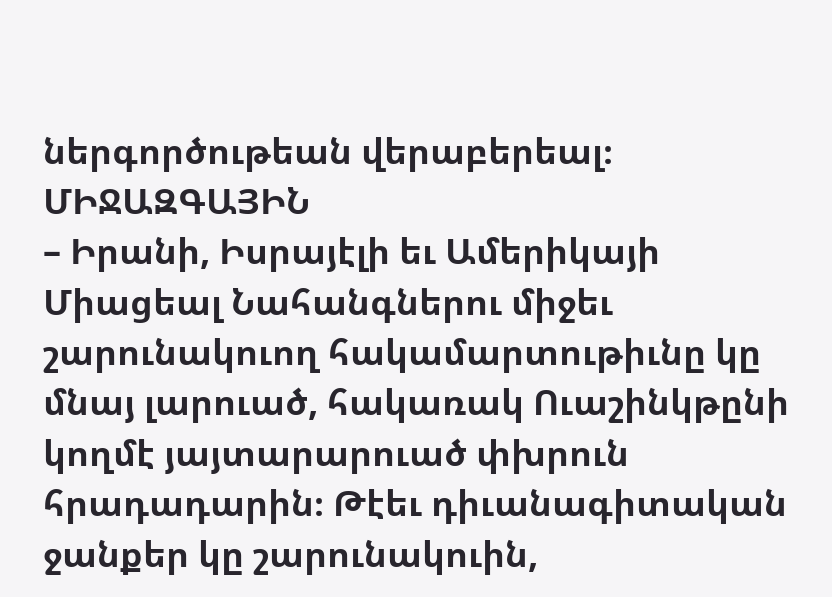ներգործութեան վերաբերեալ։
ՄԻՋԱԶԳԱՅԻՆ
– Իրանի, Իսրայէլի եւ Ամերիկայի Միացեալ Նահանգներու միջեւ շարունակուող հակամարտութիւնը կը մնայ լարուած, հակառակ Ուաշինկթընի կողմէ յայտարարուած փխրուն հրադադարին։ Թէեւ դիւանագիտական ջանքեր կը շարունակուին,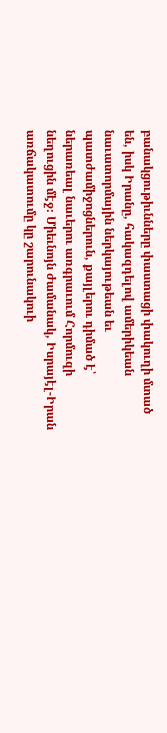բանակցութիւնները փաստացի փակուղի մտած են, իսկ Իրանը, հակազդելով ամերիկեան նաւատորմային ներկայութեան եւ պատժամիջոցներուն, քայլերու դիմած է՝ ներառեալ նաւերու առգրաւում Հորմուզի նեղուցին մէջ։ Միեւնոյն ժամանակ, Իսրայէլ-Իրան առճակատումը կը շարունակուի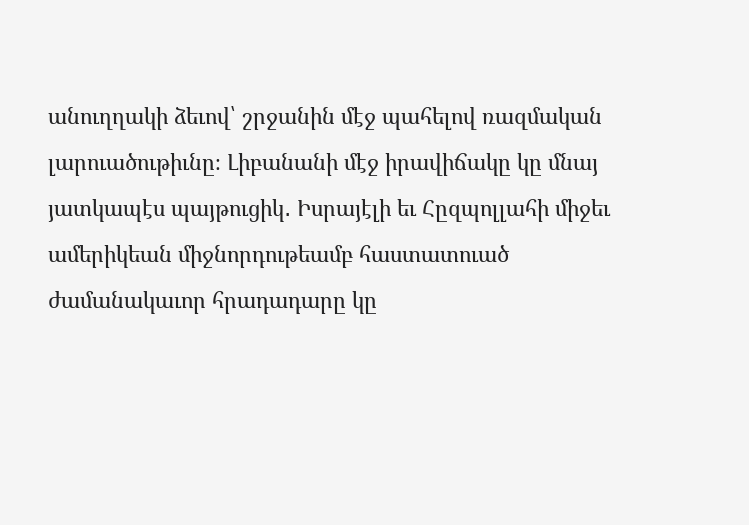անուղղակի ձեւով՝ շրջանին մէջ պահելով ռազմական լարուածութիւնը։ Լիբանանի մէջ իրավիճակը կը մնայ յատկապէս պայթուցիկ․ Իսրայէլի եւ Հըզպոլլահի միջեւ ամերիկեան միջնորդութեամբ հաստատուած ժամանակաւոր հրադադարը կը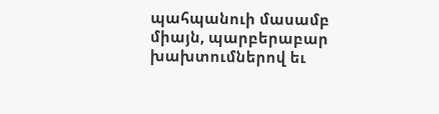պահպանուի մասամբ միայն, պարբերաբար խախտումներով եւ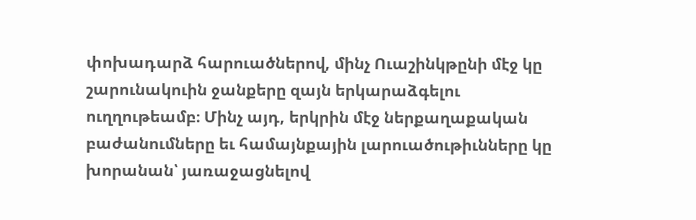փոխադարձ հարուածներով, մինչ Ուաշինկթընի մէջ կը շարունակուին ջանքերը զայն երկարաձգելու ուղղութեամբ։ Մինչ այդ, երկրին մէջ ներքաղաքական բաժանումները եւ համայնքային լարուածութիւնները կը խորանան՝ յառաջացնելով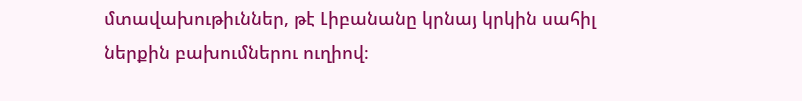մտավախութիւններ, թէ Լիբանանը կրնայ կրկին սահիլ ներքին բախումներու ուղիով։